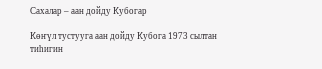Сахалар – аан дойду Кубогар

Көҥүл тустууга аан дойду Кубога 1973 сылтан тиһигин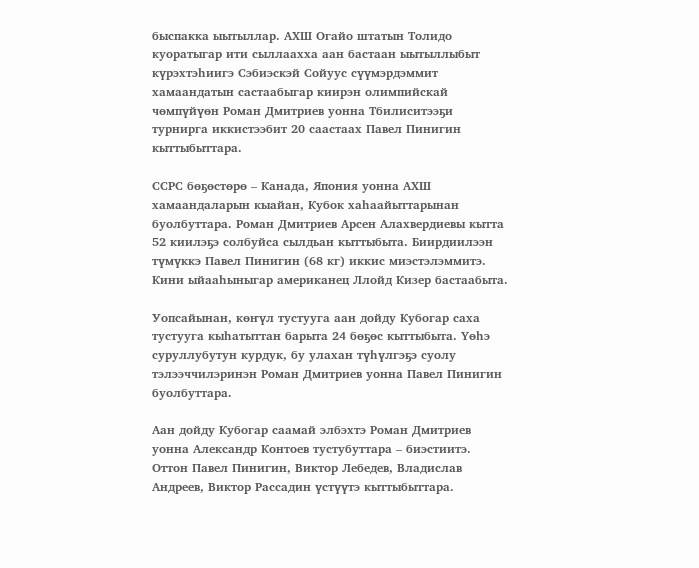быспакка ыытыллар. АХШ Огайо штатын Толидо куоратыгар ити сыллаахха аан бастаан ыытыллыбыт күрэхтэһиигэ Сэбиэскэй Сойуус сүүмэрдэммит хамаандатын састаабыгар киирэн олимпийскай чөмпүйүөн Роман Дмитриев уонна Тбилиситээҕи турнирга иккистээбит 20 саастаах Павел Пинигин кыттыбыттара.

ССРС бөҕөстөрө – Канада, Япония уонна АХШ хамаандаларын кыайан, Кубок хаһаайыттарынан буолбуттара. Роман Дмитриев Арсен Алахвердиевы кытта 52 киилэҕэ солбуйса сылдьан кыттыбыта. Биирдиилээн түмүккэ Павел Пинигин (68 кг) иккис миэстэлэммитэ. Кини ыйааһыныгар американец Ллойд Кизер бастаабыта.

Уопсайынан, көҥүл тустууга аан дойду Кубогар саха тустууга кыһатыттан барыта 24 бөҕөс кыттыбыта. Үөһэ суруллубутун курдук, бу улахан түһүлгэҕэ суолу тэлээччилэринэн Роман Дмитриев уонна Павел Пинигин буолбуттара.

Аан дойду Кубогар саамай элбэхтэ Роман Дмитриев уонна Александр Контоев тустубуттара – биэстиитэ. Оттон Павел Пинигин, Виктор Лебедев, Владислав Андреев, Виктор Рассадин үстүүтэ кыттыбыттара.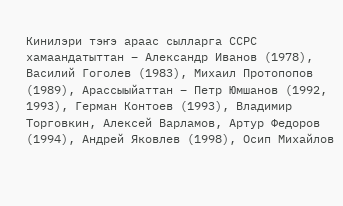Кинилэри тэҥэ араас сылларга ССРС хамаандатыттан – Александр Иванов (1978), Василий Гоголев (1983), Михаил Протопопов (1989), Арассыыйаттан – Петр Юмшанов (1992, 1993), Герман Контоев (1993), Владимир Торговкин, Алексей Варламов, Артур Федоров (1994), Андрей Яковлев (1998), Осип Михайлов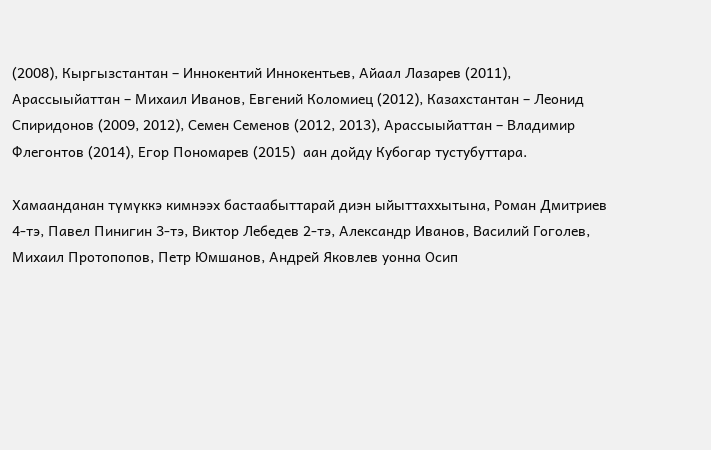(2008), Кыргызстантан – Иннокентий Иннокентьев, Айаал Лазарев (2011), Арассыыйаттан – Михаил Иванов, Евгений Коломиец (2012), Казахстантан – Леонид Спиридонов (2009, 2012), Семен Семенов (2012, 2013), Арассыыйаттан – Владимир Флегонтов (2014), Егор Пономарев (2015)  аан дойду Кубогар тустубуттара.

Хамаанданан түмүккэ кимнээх бастаабыттарай диэн ыйыттаххытына, Роман Дмитриев 4-тэ, Павел Пинигин 3-тэ, Виктор Лебедев 2-тэ, Александр Иванов, Василий Гоголев, Михаил Протопопов, Петр Юмшанов, Андрей Яковлев уонна Осип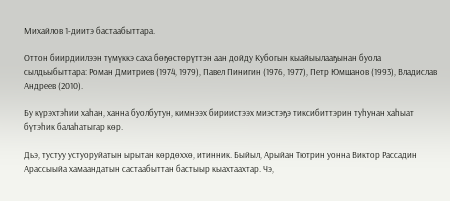Михайлов 1-диитэ бастаабыттара.

Оттон биирдиилээн түмүккэ саха бөҕөстөрүттэн аан дойду Кубогын кыайыылааҕынан буола сылдьыбыттара: Роман Дмитриев (1974, 1979), Павел Пинигин (1976, 1977), Петр Юмшанов (1993), Владислав Андреев (2010).

Бу күрэхтэһии хаһан, ханна буолбутун, кимнээх бириистээх миэстэҕэ тиксибиттэрин туһунан хаһыат бүтэһик балаһатыгар көр.

Дьэ, тустуу устуоруйатын ырытан көрдөххө, итинник. Быйыл, Арыйан Тютрин уонна Виктор Рассадин Арассыыйа хамаандатын састаабыттан бастыыр кыахтаахтар. Чэ,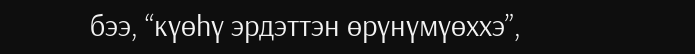бээ, “күөһү эрдэттэн өрүнүмүөххэ”,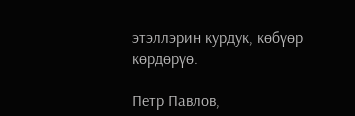этэллэрин курдук, көбүөр көрдөрүө.

Петр Павлов,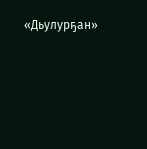«Дьулурҕан»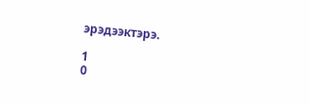эрэдээктэрэ.

1
0